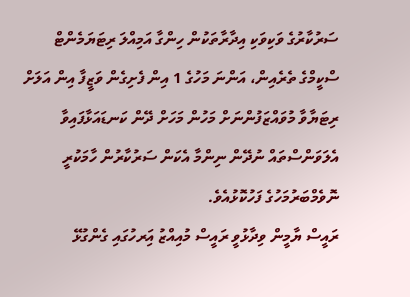ސަރުކާރުގެ ވަކިވަކި އިދާރާތަކުން ހިންގާ އަމިއްލަ ރިޓަޔަމެންޓް ސްކީމްގެ ތެރެއިން، އަންނަ މަހުގެ 1 އިން ފެށިގެން ވަޒީފާ އިން އަލަށް ރިޓަޔާވާ މުވައްޒަފުންނަށް މަހުން މަހަށް ދޭން ކަނޑައަޅާފައިވާ އެލަވަންސްތައް ނުދޭން ނިންމާ އެކަން ސަރުކާރުން ހާމަކުރީ ނޮވެމްބަރުމަހުގެ ފަހުކޮޅުއެވެ.
ރައީސް ޔާމީން ވިދާޅުވީ ރައީސް މުއިއްޒު އަިރހުގައި ގެންގުޅޭ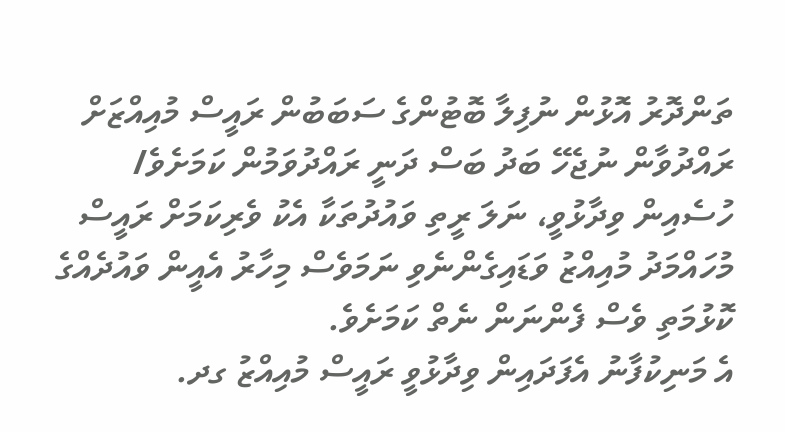ތަންދޮރު އޮޅުން ނުފިލާ ބޮޓުންގެ ސަބަބުން ރައީސް މުއިއްޒަށް ރައްދުވާން ނުޖެހޭ ބަދު ބަސް ދަނީ ރައްދުވަމުން ކަމަށެވެ/
ހުސެއިން ވިދާޅުވީ، ނަލަ ރީތި ވައުދުތަކާ އެކު ވެރިކަމަށް ރައީސް މުހައްމަދު މުއިއްޒު ވަޑައިގެންނެވި ނަމަވެސް މިހާރު އެއީން ވައުދެއްގެ ކޮޅުމަތި ވެސް ފެންނަން ނެތް ކަމަށެވެ.
އެ މަނިކުފާނު އެފަދައިން ވިދާޅުވީ ރައީސް މުއިއްޒު ގދ.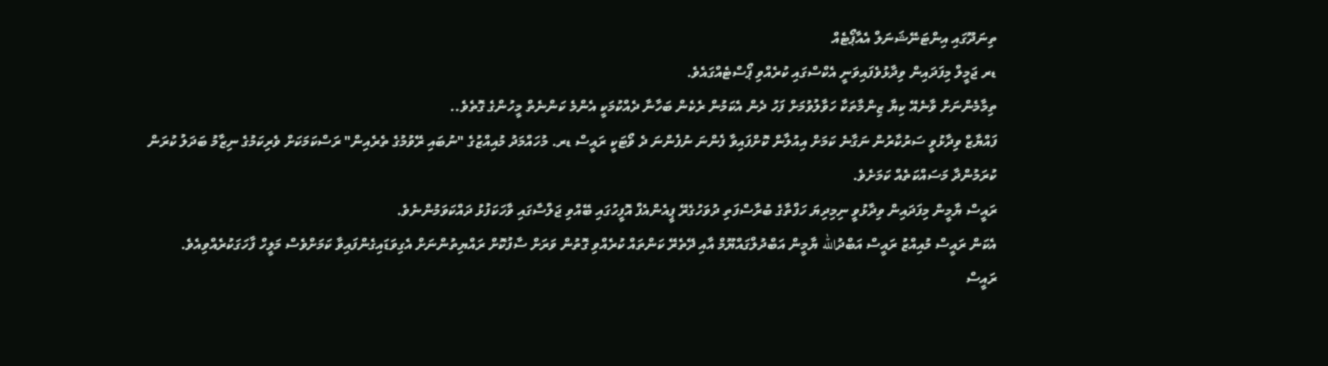ތިނަދޫގައި އިންޓަނޭޝަނަލް އެއާޕޯޓެއް
ޑރ ޖަމީލް މިފަދައިން ވިދާޅުވެފައިވަނީ އެކްސްގައި ކުރެއްވި ޕޯސްޓެއްގައެވެ.
ތިމާމެންނަށް ވާނެއޭ ކިޔާ ޒިންމާތަކާ ހަވާލުވުމަށް ފަހު ދެން އެކަމުން ރެކެން ބަހާނާ ދެއްކުމަކީ އެންމެ ކަންނެތް މީހުންގެ ގޮތެވެ..
ފައްޔާޒް ވިދާޅުވީ ސަރުކާރުން ނަގާނެ ކަމަށް އިއުލާން ކޮށްފައިވާ ފެންނަ ނުފެންނަ ދެ ވޯޓަކީ ރައީސް ޑރ. މުހައްމަދު މުއިއްޒުގެ "ނުބައި ރޭވުމުގެ ތެރެއިން" ރަސްކަމަކަށް ވެރިކަމުގެ ނިޒާމު ބަދަލު ކުރަން ކުރަމުންދާ މަސައްކަތެއް ކަމަށެވެ.
ރައީސް ޔާމީން މިފަދައިން ވިދާޅުވީ ނިމިދިޔަ ހަފްތާގެ ބުރާސްފަތި ދުވަހުގެރޭ ޕީއެންއެފް އޮފީހުގައި ބޭއްވި ޖަލްސާގައި ވާހަކަފުޅު ދައްކަވަމުންނެވެ.
އެކަން ރައީސް މުއިއްޒު ރައީސް އަބްދުالله ޔާމީން އަބްދުލްގައްޔޫމް އާއި ދޭތެރޭ ކަންތައް ކުރެއްވި ގޮތުން ވަރަށް ސާފުކޮށް ރައްޔިތުންނަށް އެގިވަޑައިގެންފައިވާ ކަމަށްވެސް މަލީހް ފާހަގަކުރެއްވިއެވެ.
ރައީސް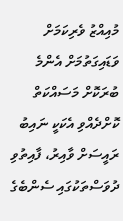މުއިއްޒު ވެރިކަމަށް ވަޑައިގަތުމަށް އެންމެ ބުރަކޮށް މަސައްކަތް ކޮށްދެއްވި އެކަކީ ނައިބު ރައީސަށް ވާއިރު، ފާއިތުވި ދުވަސްތަކުގައި ސެންބެގެ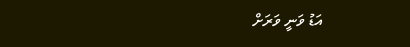އަޑު ވަނީ ވަރަށް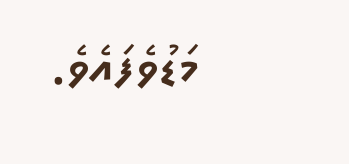މަޑުވެފައެވެ.